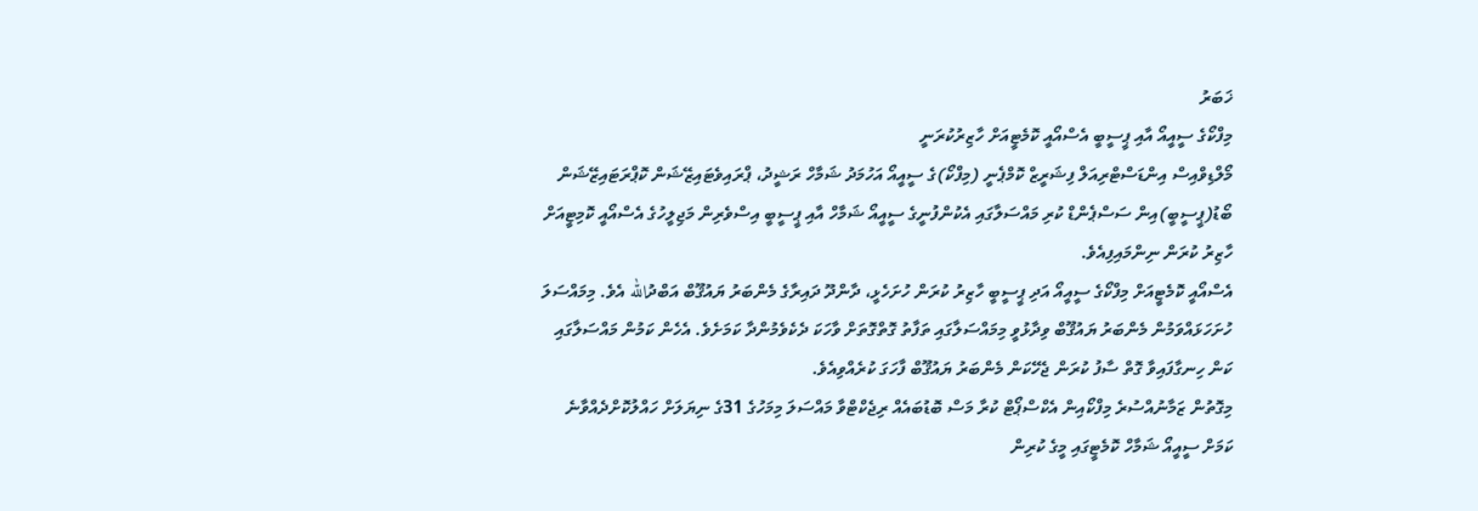ޚަބަރު
މިފްކޯގެ ސީއީއޯ އާއި ޕީސީބީ އެސްއޯއީ ކޮމެޓީއަށް ހާޒިރުކުރަނީ
މޯލްޑިވްއިސް އިންޑަސްޓްރިއަލް ފިޝަރީޒް ކޮމްޕެނީ (މިފްކޯ)ގެ ސީއީއޯ އަހުމަދު ޝަމާހް ރަޝީދު، ޕްރައިވެޓައިޒޭޝަން ކޮޕްރަޓައިޒޭޝަން ބޯޑު(ޕީސީބީ)އިން ސަސްޕެންޑް ކުރި މައްސަލާގައި އެކުންފުނީގެ ސީއީއޯ ޝަމާހް އާއި ޕީސީބީ އިސްވެރިން މަޖިލީހުގެ އެސްއޯއީ ކޮމިޓީއަށް ހާޒިރު ކުރަން ނިންމައިފިއެވެ.
އެސްއޯއީ ކޮމެޓީއަށް މިފްކޯގެ ސީއީއޯ އަދި ޕީސީބީ ހާޒިރު ކުރަން ހުށަހެޅީ، ދާންދޫ ދައިރާގެ މެންބަރު ޔައުޤޫބް އަބްދުالله އެވެ. މިމައްސަލަ ހުށަހަޅައްވަމުން މެންބަރު ޔައުޤޫބް ވިދާޅުވީ މިމައްސަލާގައި ތަފާތު ގޮތްގޮތަށް ވާހަކަ ދެކެވެމުންދާ ކަމަށެވެ. އެހެން ކަމުން މައްސަލާގައި ކަން ހިނގާފައިވާ ގޮތް ސާފު ކުރަން ޖެހޭކަން މެންބަރު ޔައުޤޫބް ފާހަގަ ކުރެއްވިއެވެ.
މިގޮތުން ޒަމާނުއްސުރެ މިފްކޯއިން އެކްސްޕޯޓް ކުރާ މަސް ބޮޑުބައެއް ރިޖެކްޓްވާ މައްސަލަ މިމަހުގެ 31ގެ ނިޔަލަށް ހައްލުކޮށްދެއްވާނެ ކަމަށް ސީއީއޯ ޝަމާހް ކޮމެޓީގައި މީގެ ކުރިން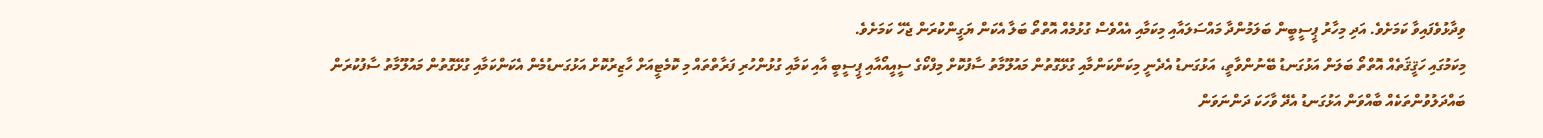ވިދާޅުވެފައިވާ ކަމަށެވެ. އަދި މިހާރު ޕީސީބީން ބަލަމުންދާ މައްސަލައާއި މިކަމާއި އެއްވެސް ގުޅުމެއް އޮތްތޯ ބަލާ އެކަން ޔަގީންކުރަން ޖެހޭ ކަމަށެވެ.
މިކަމުގައި ހަޤީޤަތެއް އޮތްތޯ ބަލަން އަޅުގަނޑު ބޭނުންވާތީ، އަޅުގަނޑު އެދެނީ މިކަންކަންމާއި ގުޅޭގޮތުން މައުލޫމާތު ސާފުކޮށް މިފްކޯގެ ސީއީއޯއާއި ޕީސީބީ އާއި ކަމާއި ގުޅުންހުރި ފަރާތްތައް މި ކޮމެޓީއަށް ހާޒިރުކޮށް އަޅުގަނޑުމެން އެކަންކަމާއި ގުޅޭގޮތުން މައުލޫމާތު ސާފުކުރަން ބައްދަލުވުންތަކެއް ބާއްވަން އަޅުގަނޑު އެދޭ ވާހަކަ ދަންނަވަން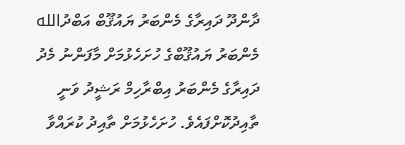ދާންދޫ ދައިރާގެ މެންބަރު ޔައުޤޫބް އަބްދުالله
މެންބަރު ޔައުޤޫބްގެ ހުށަހެޅުމަށް މާފަންނު މެދު ދައިރާގެ މެންބަރު އިބްރާހިމް ރަޝީދު ވަނީ ތާއިދުކޮށްފައެވެ. ހުށަހެޅުމަށް ތާއިދު ކުރައްވާ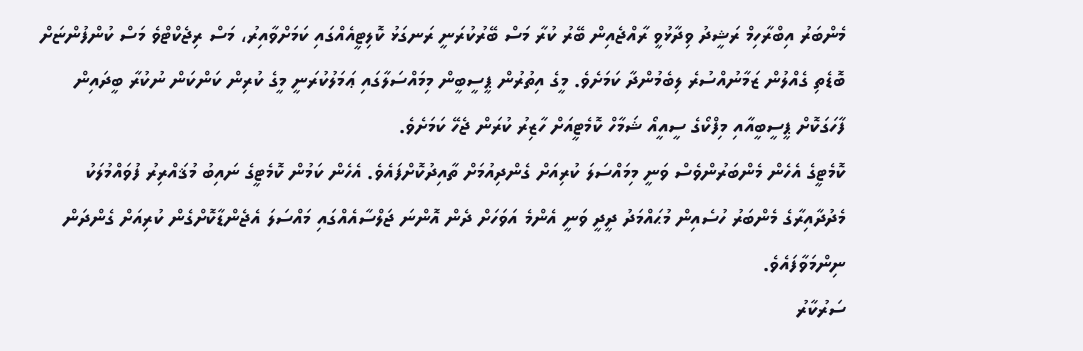މެންބަރު އިބްރާހިމް ރަޝީދު ވިދާޅުވީ ރާއްޖެއިން ބޭރު ކުރާ މަސް ބޭރުކުރަނީ ރަނގަޅު ކޮލިޓީއެއްގައި ކަމަށްވާއިރު، މަސް ރިޖެކްޓްވެ މަސް ކުންފުންޏަށް ބޮޑެތި ގެއްލުން ޒަމާނުއްސުރެ ލިބެމުންދާ ކަމަށެވެ. މީގެ އިތުރުން ޕީސީބީން މިމައްސަލާގައި ޢަމަލުކުރަނީ މީގެ ކުރިން ކަންކަން ނުކުރާ ބީދައިން ފާހަގަކޮށް ޕީސީބީއާއި މިފްކޯގެ ސީއީއޯ ޝަމާހް ކޮމެޓީއަށް ހާޒިރު ކުރަން ޖެހޭ ކަމަށެވެ.
ކޮމެޓީގެ އެހެން މެންބަރުންވެސް ވަނީ މިމައްސަލަ ކުރިއަށް ގެންދިއުމަށް ތާއިދުކޮށްފައެވެ. އެހެން ކަމުން ކޮމެޓީގެ ނައިބު މުޤައްރިރު ފުވައްމުލަކު މެދުދާއިރާގެ މެންބަރު ހުސެއިން މުޙައްމަދު ދީދީ ވަނީ އެންމެ އަވަހަށް ދެން އޮންނަ ޖަލްސާއެއްގައި މައްސަލަ އެޖެންޑާކޮށްގެން ކުރިއަށް ގެންދަން ނިންމަވާފައެވެ.
ސަރުކާރު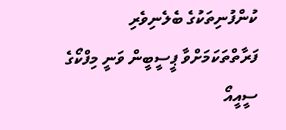ކުންފުނިތަކުގެ ބެލެނިވެރި ފަރާތްތަކަމަށްވާ ޕީސީބީން ވަނީ މިފްކޯގެ ސީއީއޯ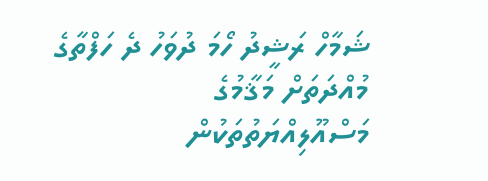ޝަމާހް ރަޝީދު ހޯމަ ދުވަހު ދެ ހަފްތާގެ މުއްދަތަށް މަޤާމުގެ މަސްއޫލިއްޔަތުތަކުން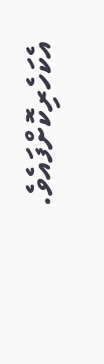އެކަހެރިކޮށްފައެވެ.